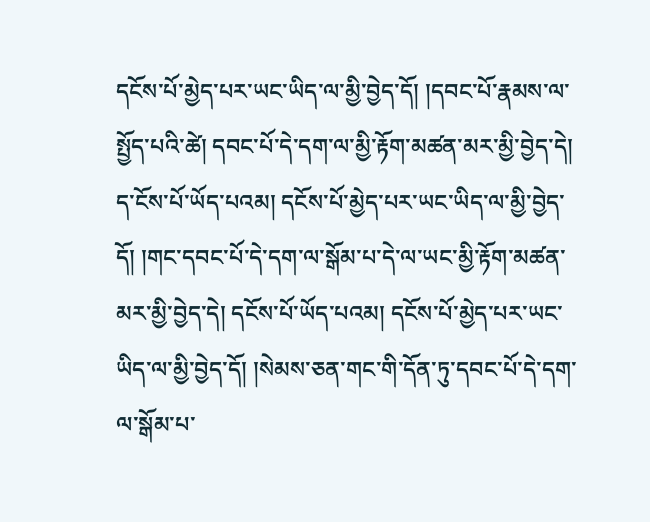དངོས་པོ་མྱེད་པར་ཡང་ཡིད་ལ་མྱི་བྱེད་དོ། །དབང་པོ་རྣམས་ལ་སྤྱོད་པའི་ཚེ། དབང་པོ་དེ་དག་ལ་མྱི་རྟོག་མཚན་མར་མྱི་བྱེད་དེ། ད་ངོས་པོ་ཡོད་པའམ། དངོས་པོ་མྱེད་པར་ཡང་ཡིད་ལ་མྱི་བྱེད་དོ། །གང་དབང་པོ་དེ་དག་ལ་སྒོམ་པ་དེ་ལ་ཡང་མྱི་རྟོག་མཚན་མར་མྱི་བྱེད་དེ། དངོས་པོ་ཡོད་པའམ། དངོས་པོ་མྱེད་པར་ཡང་ཡིད་ལ་མྱི་བྱེད་དོ། །སེམས་ཅན་གང་གི་དོན་ཏུ་དབང་པོ་དེ་དག་ལ་སྒོམ་པ་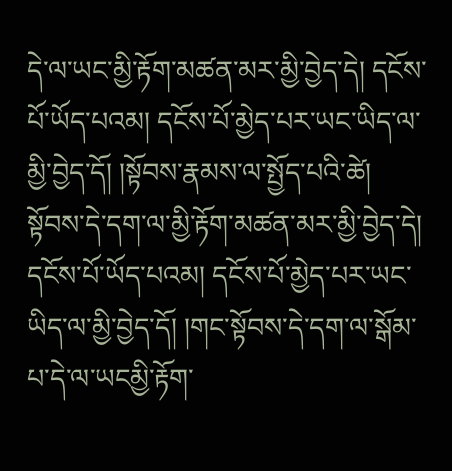དེ་ལ་ཡང་མྱི་རྟོག་མཚན་མར་མྱི་བྱེད་དེ། དངོས་པོ་ཡོད་པའམ། དངོས་པོ་མྱེད་པར་ཡང་ཡིད་ལ་མྱི་བྱེད་དོ། །སྟོབས་རྣམས་ལ་སྤྱོད་པའི་ཚེ། སྟོབས་དེ་དག་ལ་མྱི་རྟོག་མཚན་མར་མྱི་བྱེད་དེ། དངོས་པོ་ཡོད་པའམ། དངོས་པོ་མྱེད་པར་ཡང་ཡིད་ལ་མྱི་བྱེད་དོ། །གང་སྟོབས་དེ་དག་ལ་སྒོམ་པ་དེ་ལ་ཡངམྱི་རྟོག་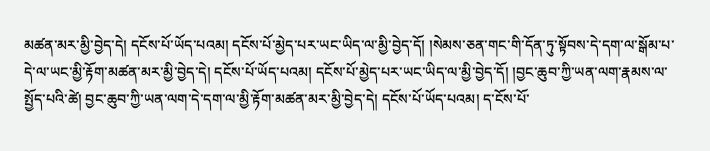མཚན་མར་མྱི་བྱེད་དེ། དངོས་པོ་ཡོད་པའམ། དངོས་པོ་མྱེད་པར་ཡང་ཡིད་ལ་མྱི་བྱེད་དོ། །སེམས་ཅན་གང་གི་དོན་ཏུ་སྟོབས་དེ་དག་ལ་སྒོམ་པ་དེ་ལ་ཡང་མྱི་རྟོག་མཚན་མར་མྱི་བྱེད་དེ། དངོས་པོ་ཡོད་པའམ། དངོས་པོ་མྱེད་པར་ཡང་ཡིད་ལ་མྱི་བྱེད་དོ། །བྱང་ཆུབ་ཀྱི་ཡན་ལག་རྣམས་ལ་སྤྱོད་པའི་ཚེ། བྱང་ཆུབ་ཀྱི་ཡན་ལག་དེ་དག་ལ་མྱི་རྟོག་མཚན་མར་མྱི་བྱེད་དེ། དངོས་པོ་ཡོད་པའམ། ད་ངོས་པོ་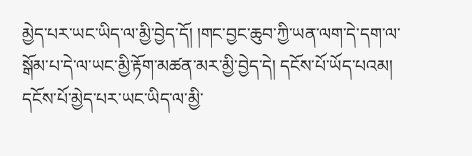མྱེད་པར་ཡང་ཡིད་ལ་མྱི་བྱེད་དོ། །གང་བྱང་ཆུབ་ཀྱི་ཡན་ལག་དེ་དག་ལ་སྒོམ་པ་དེ་ལ་ཡང་མྱི་རྟོག་མཚན་མར་མྱི་བྱེད་དེ། དངོས་པོ་ཡོད་པའམ། དངོས་པོ་མྱེད་པར་ཡང་ཡིད་ལ་མྱི་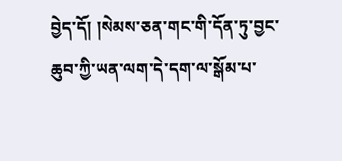བྱེད་དོ། །སེམས་ཅན་གང་གི་དོན་ཏུ་བྱང་ཆུབ་ཀྱི་ཡན་ལག་དེ་དག་ལ་སྒོམ་པ་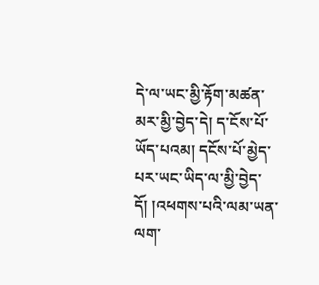དེ་ལ་ཡང་མྱི་རྟོག་མཚན་མར་མྱི་བྱེད་དེ། ད་ངོས་པོ་ཡོད་པའམ། དངོས་པོ་མྱེད་པར་ཡང་ཡིད་ལ་མྱི་བྱེད་དོ། །འཕགས་པའི་ལམ་ཡན་ལག་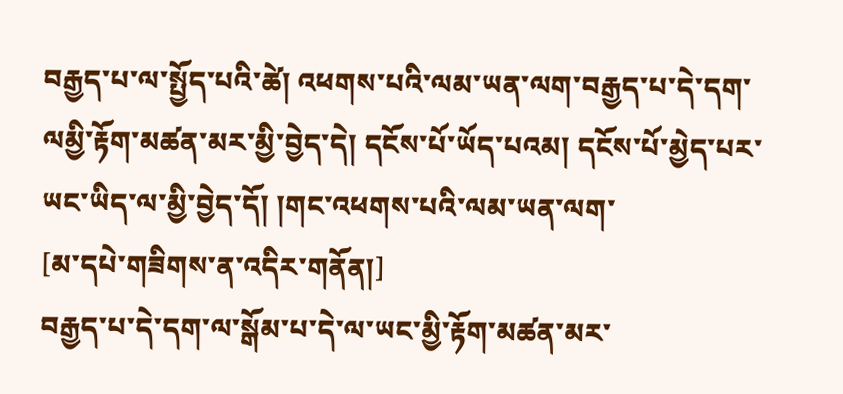བརྒྱད་པ་ལ་སྤྱོད་པའི་ཚེ། འཕགས་པའི་ལམ་ཡན་ལག་བརྒྱད་པ་དེ་དག་ལམྱི་རྟོག་མཚན་མར་མྱི་བྱེད་དེ། དངོས་པོ་ཡོད་པའམ། དངོས་པོ་མྱེད་པར་ཡང་ཡིད་ལ་མྱི་བྱེད་དོ། །གང་འཕགས་པའི་ལམ་ཡན་ལག་
[མ་དཔེ་གཟིགས་ན་འདིར་གནོན།]
བརྒྱད་པ་དེ་དག་ལ་སྒོམ་པ་དེ་ལ་ཡང་མྱི་རྟོག་མཚན་མར་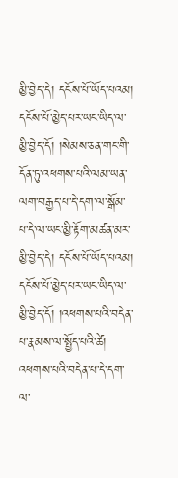མྱི་བྱེད་དེ། དངོས་པོ་ཡོད་པའམ། དངོས་པོ་མྱེད་པར་ཡང་ཡིད་ལ་མྱི་བྱེད་དོ། །སེམས་ཅན་གང་གི་དོན་ཏུ་འཕགས་པའི་ལམ་ཡན་ལག་བརྒྱད་པ་དེ་དག་ལ་སྒོམ་པ་དེ་ལ་ཡང་མྱི་རྟོག་མཚན་མར་མྱི་བྱེད་དེ། དངོས་པོ་ཡོད་པའམ། དངོས་པོ་མྱེད་པར་ཡང་ཡིད་ལ་མྱི་བྱེད་དོ། །འཕགས་པའི་བདེན་པ་རྣམས་ལ་སྤྱོད་པའི་ཚེ། འཕགས་པའི་བདེན་པ་དེ་དག་ལ་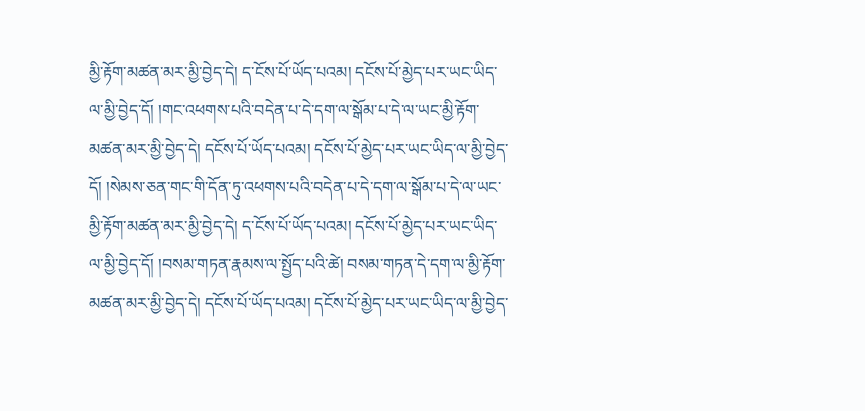མྱི་རྟོག་མཚན་མར་མྱི་བྱེད་དེ། ད་ངོས་པོ་ཡོད་པའམ། དངོས་པོ་མྱེད་པར་ཡང་ཡིད་ལ་མྱི་བྱེད་དོ། །གང་འཕགས་པའི་བདེན་པ་དེ་དག་ལ་སྒོམ་པ་དེ་ལ་ཡང་མྱི་རྟོག་མཚན་མར་མྱི་བྱེད་དེ། དངོས་པོ་ཡོད་པའམ། དངོས་པོ་མྱེད་པར་ཡང་ཡིད་ལ་མྱི་བྱེད་དོ། །སེམས་ཅན་གང་གི་དོན་ཏུ་འཕགས་པའི་བདེན་པ་དེ་དག་ལ་སྒོམ་པ་དེ་ལ་ཡང་མྱི་རྟོག་མཚན་མར་མྱི་བྱེད་དེ། ད་ངོས་པོ་ཡོད་པའམ། དངོས་པོ་མྱེད་པར་ཡང་ཡིད་ལ་མྱི་བྱེད་དོ། །བསམ་གཏན་རྣམས་ལ་སྤྱོད་པའི་ཚེ། བསམ་གཏན་དེ་དག་ལ་མྱི་རྟོག་མཚན་མར་མྱི་བྱེད་དེ། དངོས་པོ་ཡོད་པའམ། དངོས་པོ་མྱེད་པར་ཡང་ཡིད་ལ་མྱི་བྱེད་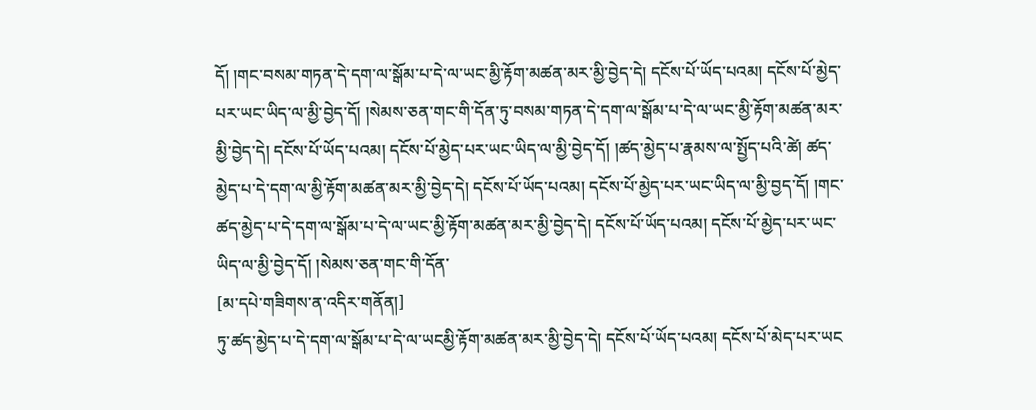དོ། །གང་བསམ་གཏན་དེ་དག་ལ་སྒོམ་པ་དེ་ལ་ཡང་མྱི་རྟོག་མཚན་མར་མྱི་བྱེད་དེ། དངོས་པོ་ཡོད་པའམ། དངོས་པོ་མྱེད་པར་ཡང་ཡིད་ལ་མྱི་བྱེད་དོ། །སེམས་ཅན་གང་གི་དོན་ཏུ་བསམ་གཏན་དེ་དག་ལ་སྒོམ་པ་དེ་ལ་ཡང་མྱི་རྟོག་མཚན་མར་མྱི་བྱེད་དེ། དངོས་པོ་ཡོད་པའམ། དངོས་པོ་མྱེད་པར་ཡང་ཡིད་ལ་མྱི་བྱེད་དོ། །ཚད་མྱེད་པ་རྣམས་ལ་སྤྱོད་པའི་ཚེ། ཚད་མྱེད་པ་དེ་དག་ལ་མྱི་རྟོག་མཚན་མར་མྱི་བྱེད་དེ། དངོས་པོ་ཡོད་པའམ། དངོས་པོ་མྱེད་པར་ཡང་ཡིད་ལ་མྱི་བྱད་དོ། །གང་ཚད་མྱེད་པ་དེ་དག་ལ་སྒོམ་པ་དེ་ལ་ཡང་མྱི་རྟོག་མཚན་མར་མྱི་བྱེད་དེ། དངོས་པོ་ཡོད་པའམ། དངོས་པོ་མྱེད་པར་ཡང་ཡིད་ལ་མྱི་བྱེད་དོ། །སེམས་ཅན་གང་གི་དོན་
[མ་དཔེ་གཟིགས་ན་འདིར་གནོན།]
ཏུ་ཚད་མྱེད་པ་དེ་དག་ལ་སྒོམ་པ་དེ་ལ་ཡངམྱི་རྟོག་མཚན་མར་མྱི་བྱེད་དེ། དངོས་པོ་ཡོད་པའམ། དངོས་པོ་མེད་པར་ཡང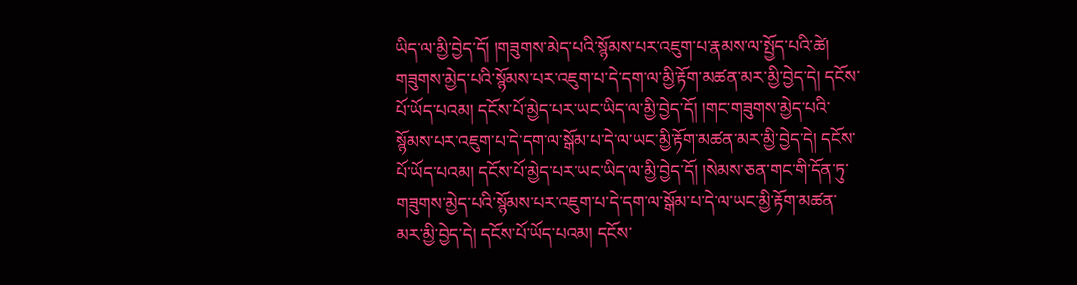ཡིད་ལ་མྱི་བྱེད་དོ། །གཟུགས་མེད་པའི་སྙོམས་པར་འཇུག་པ་རྣམས་ལ་སྤྱོད་པའི་ཚེ། གཟུགས་མྱེད་པའི་སྙོམས་པར་འཇུག་པ་དེ་དག་ལ་མྱི་རྟོག་མཚན་མར་མྱི་བྱེད་དེ། དངོས་པོ་ཡོད་པའམ། དངོས་པོ་མྱེད་པར་ཡང་ཡིད་ལ་མྱི་བྱེད་དོ། །གང་གཟུགས་མྱེད་པའི་སྙོམས་པར་འཇུག་པ་དེ་དག་ལ་སྒོམ་པ་དེ་ལ་ཡང་མྱི་རྟོག་མཚན་མར་མྱི་བྱེད་དེ། དངོས་པོ་ཡོད་པའམ། དངོས་པོ་མྱེད་པར་ཡང་ཡིད་ལ་མྱི་བྱེད་དོ། །སེམས་ཅན་གང་གི་དོན་ཏུ་གཟུགས་མྱེད་པའི་སྙོམས་པར་འཇུག་པ་དེ་དག་ལ་སྒོམ་པ་དེ་ལ་ཡང་མྱི་རྟོག་མཚན་མར་མྱི་བྱེད་དེ། དངོས་པོ་ཡོད་པའམ། དངོས་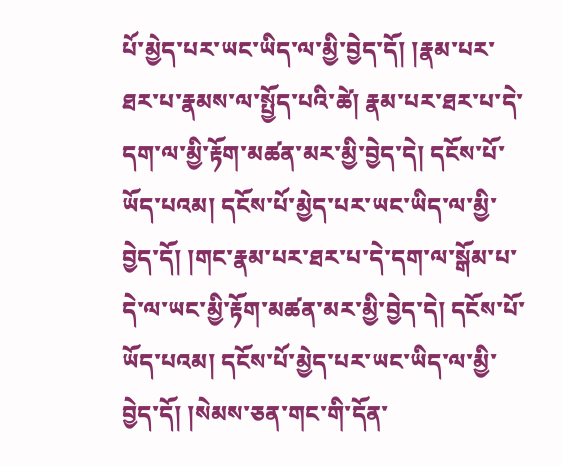པོ་མྱེད་པར་ཡང་ཡིད་ལ་མྱི་བྱེད་དོ། །རྣམ་པར་ཐར་པ་རྣམས་ལ་སྤྱོད་པའི་ཚེ། རྣམ་པར་ཐར་པ་དེ་དག་ལ་མྱི་རྟོག་མཚན་མར་མྱི་བྱེད་དེ། དངོས་པོ་ཡོད་པའམ། དངོས་པོ་མྱེད་པར་ཡང་ཡིད་ལ་མྱི་བྱེད་དོ། །གང་རྣམ་པར་ཐར་པ་དེ་དག་ལ་སྒོམ་པ་དེ་ལ་ཡང་མྱི་རྟོག་མཚན་མར་མྱི་བྱེད་དེ། དངོས་པོ་ཡོད་པའམ། དངོས་པོ་མྱེད་པར་ཡང་ཡིད་ལ་མྱི་བྱེད་དོ། །སེམས་ཅན་གང་གི་དོན་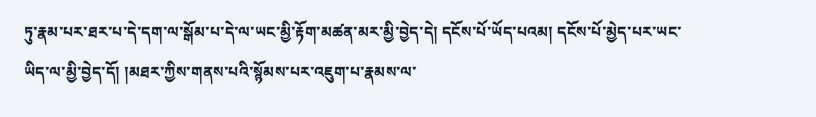ཏུ་རྣམ་པར་ཐར་པ་དེ་དག་ལ་སྒོམ་པ་དེ་ལ་ཡང་མྱི་རྟོག་མཚན་མར་མྱི་བྱེད་དེ། དངོས་པོ་ཡོད་པའམ། དངོས་པོ་མྱེད་པར་ཡང་ཡིད་ལ་མྱི་བྱེད་དོ། །མཐར་ཀྱིས་གནས་པའི་སྙོམས་པར་འཇུག་པ་རྣམས་ལ་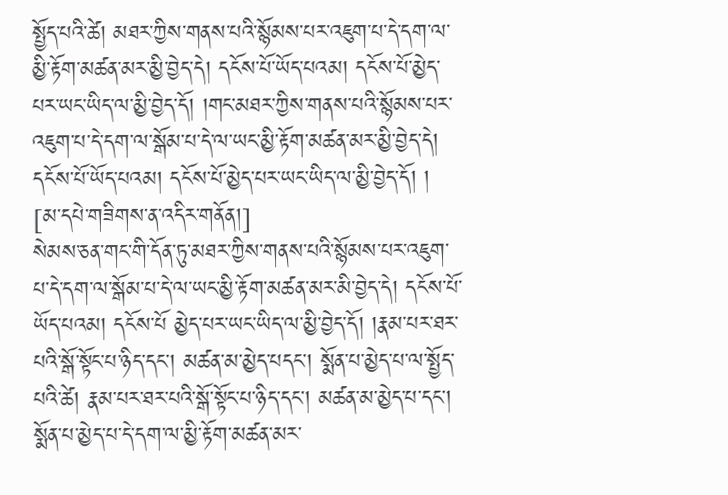སྤྱོད་པའི་ཚེ། མཐར་ཀྱིས་གནས་པའི་སྙོམས་པར་འཇུག་པ་དེ་དག་ལ་མྱི་རྟོག་མཚན་མར་མྱི་བྱེད་དེ། དངོས་པོ་ཡོད་པའམ། དངོས་པོ་མྱེད་པར་ཡང་ཡིད་ལ་མྱི་བྱེད་དོ། །གང་མཐར་ཀྱིས་གནས་པའི་སྙོམས་པར་འཇུག་པ་དེ་དག་ལ་སྒོམ་པ་དེ་ལ་ཡང་མྱི་རྟོག་མཚན་མར་མྱི་བྱེད་དེ། དངོས་པོ་ཡོད་པའམ། དངོས་པོ་མྱེད་པར་ཡང་ཡིད་ལ་མྱི་བྱེད་དོ། །
[མ་དཔེ་གཟིགས་ན་འདིར་གནོན།]
སེམས་ཅན་གང་གི་དོན་ཏུ་མཐར་ཀྱིས་གནས་པའི་སྙོམས་པར་འཇུག་པ་དེ་དག་ལ་སྒོམ་པ་དེ་ལ་ཡང་མྱི་རྟོག་མཚན་མར་མི་བྱེད་དེ། དངོས་པོ་ཡོད་པའམ། དངོས་པོ མྱེད་པར་ཡང་ཡིད་ལ་མྱི་བྱེད་དོ། །རྣམ་པར་ཐར་པའི་སྒོ་སྟོང་པ་ཉིད་དང་། མཚན་མ་མྱེད་པདང་། སྨོན་པ་མྱེད་པ་ལ་སྤྱོད་པའི་ཚེ། རྣམ་པར་ཐར་པའི་སྒོ་སྟོང་པ་ཉིད་དང་། མཚན་མ་མྱེད་པ་དང་། སྨོན་པ་མྱེད་པ་དེ་དག་ལ་མྱི་རྟོག་མཚན་མར་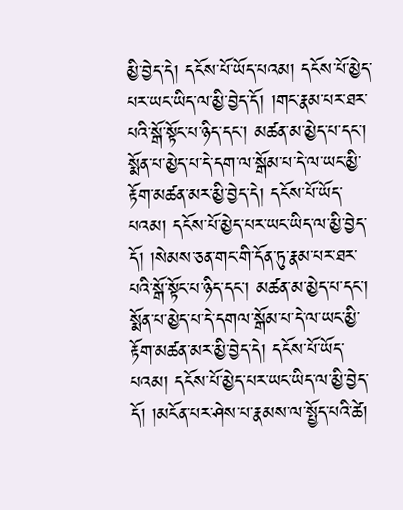མྱི་བྱེད་དེ། དངོས་པོ་ཡོད་པའམ། དངོས་པོ་མྱེད་པར་ཡང་ཡིད་ལ་མྱི་བྱེད་དོ། །གང་རྣམ་པར་ཐར་པའི་སྒོ་སྟོང་པ་ཉིད་དང་། མཚན་མ་མྱེད་པ་དང་། སྨོན་པ་མྱེད་པ་དེ་དག་ལ་སྒོམ་པ་དེ་ལ་ཡང་མྱི་རྟོག་མཚན་མར་མྱི་བྱེད་དེ། དངོས་པོ་ཡོད་པའམ། དངོས་པོ་མྱེད་པར་ཡང་ཡིད་ལ་མྱི་བྱེད་དོ། །སེམས་ཅན་གང་གི་དོན་ཏུ་རྣམ་པར་ཐར་པའི་སྒོ་སྟོང་པ་ཉིད་དང་། མཚན་མ་མྱེད་པ་དང་། སྨོན་པ་མྱེད་པ་དེ་དགལ་སྒོམ་པ་དེ་ལ་ཡང་མྱི་རྟོག་མཚན་མར་མྱི་བྱེད་དེ། དངོས་པོ་ཡོད་པའམ། དངོས་པོ་མྱེད་པར་ཡང་ཡིད་ལ་མྱི་བྱེད་དོ། །མངོན་པར་ཤེས་པ་རྣམས་ལ་སྤྱོད་པའི་ཚེ།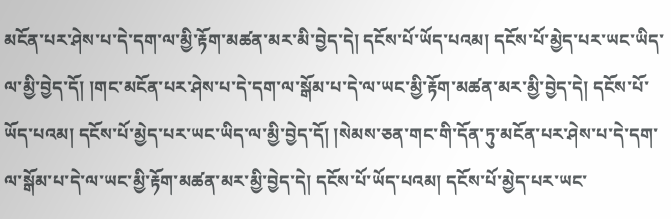མངོན་པར་ཤེས་པ་དེ་དག་ལ་མྱི་རྟོག་མཚན་མར་མི་བྱེད་དེ། དངོས་པོ་ཡོད་པའམ། དངོས་པོ་མྱེད་པར་ཡང་ཡིད་ལ་མྱི་བྱེད་དོ། །གང་མངོན་པར་ཤེས་པ་དེ་དག་ལ་སྒོམ་པ་དེ་ལ་ཡང་མྱི་རྟོག་མཚན་མར་མྱི་བྱེད་དེ། དངོས་པོ་ཡོད་པའམ། དངོས་པོ་མྱེད་པར་ཡང་ཡིད་ལ་མྱི་བྱེད་དོ། །སེམས་ཅན་གང་གི་དོན་ཏུ་མངོན་པར་ཤེས་པ་དེ་དག་ལ་སྒོམ་པ་དེ་ལ་ཡང་མྱི་རྟོག་མཚན་མར་མྱི་བྱེད་དེ། དངོས་པོ་ཡོད་པའམ། དངོས་པོ་མྱེད་པར་ཡང་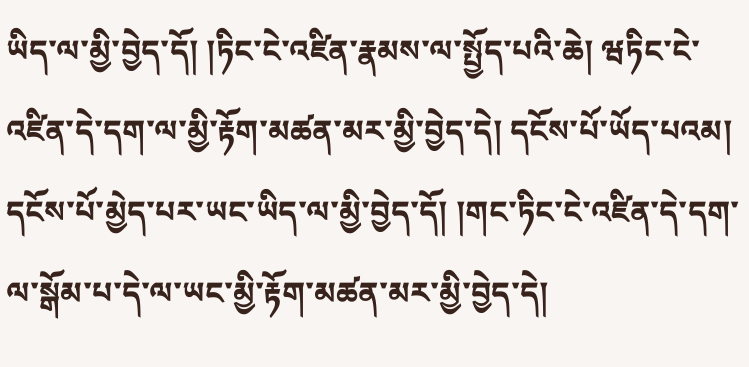ཡིད་ལ་མྱི་བྱེད་དོ། །ཏིང་ངེ་འཛིན་རྣམས་ལ་སྤྱོད་པའི་ཆེ། ཝཏིང་ངེ་འཛིན་དེ་དག་ལ་མྱི་རྟོག་མཚན་མར་མྱི་བྱེད་དེ། དངོས་པོ་ཡོད་པའམ། དངོས་པོ་མྱེད་པར་ཡང་ཡིད་ལ་མྱི་བྱེད་དོ། །གང་ཏིང་ངེ་འཛིན་དེ་དག་ལ་སྒོམ་པ་དེ་ལ་ཡང་མྱི་རྟོག་མཚན་མར་མྱི་བྱེད་དེ།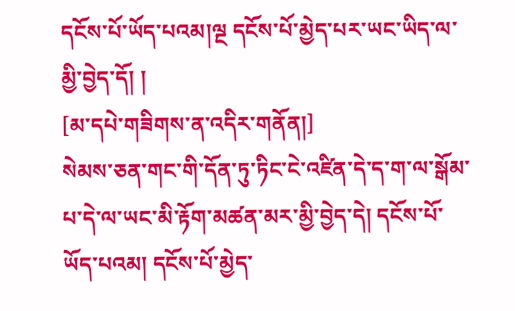དངོས་པོ་ཡོད་པའམ།ལྔ དངོས་པོ་མྱེད་པར་ཡང་ཡིད་ལ་མྱི་བྱེད་དོ། །
[མ་དཔེ་གཟིགས་ན་འདིར་གནོན།]
སེམས་ཅན་གང་གི་དོན་ཏུ་ཏིང་ངེ་འཛིན་དེ་ད་ག་ལ་སྒོམ་པ་དེ་ལ་ཡང་མི་རྟོག་མཚན་མར་མྱི་བྱེད་དེ། དངོས་པོ་ཡོད་པའམ། དངོས་པོ་མྱེད་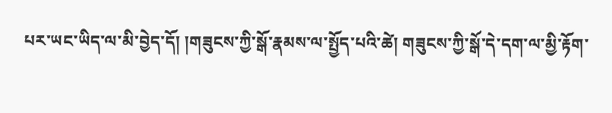པར་ཡང་ཡིད་ལ་མི་བྱེད་དོ། །གཟུངས་ཀྱི་སྒོ་རྣམས་ལ་སྤྱོད་པའི་ཚེ། གཟུངས་ཀྱི་སྒོ་དེ་དག་ལ་མྱི་རྟོག་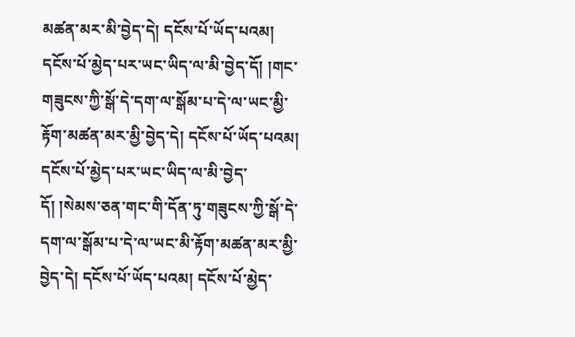མཚན་མར་མི་བྱེད་དེ། དངོས་པོ་ཡོད་པའམ། དངོས་པོ་མྱེད་པར་ཡང་ཡིད་ལ་མི་བྱེད་དོ། །གང་གཟུངས་ཀྱི་སྒོ་དེ་དག་ལ་སྒོམ་པ་དེ་ལ་ཡང་མྱི་རྟོག་མཚན་མར་མྱི་བྱེད་དེ། དངོས་པོ་ཡོད་པའམ། དངོས་པོ་མྱེད་པར་ཡང་ཡིད་ལ་མི་བྱེད་དོ། །སེམས་ཅན་གང་གི་དོན་ཏུ་གཟུངས་ཀྱི་སྒོ་དེ་དག་ལ་སྒོམ་པ་དེ་ལ་ཡང་མི་རྟོག་མཚན་མར་མྱི་བྱེད་དེ། དངོས་པོ་ཡོད་པའམ། དངོས་པོ་མྱེད་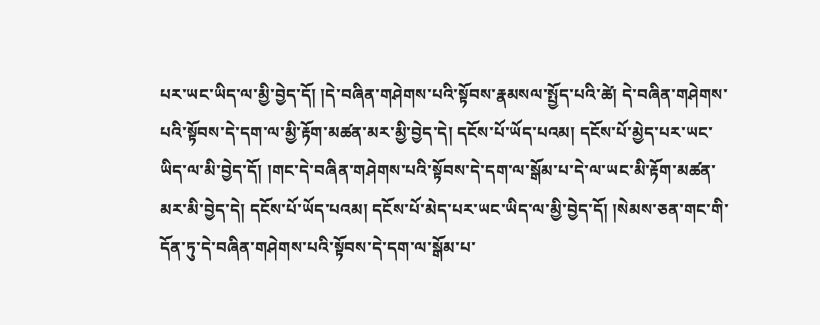པར་ཡང་ཡིད་ལ་མྱི་བྱེད་དོ། །དེ་བཞིན་གཤེགས་པའི་སྟོབས་རྣམསལ་སྤྱོད་པའི་ཚེ། དེ་བཞིན་གཤེགས་པའི་སྟོབས་དེ་དག་ལ་མྱི་རྟོག་མཚན་མར་མྱི་བྱེད་དེ། དངོས་པོ་ཡོད་པའམ། དངོས་པོ་མྱེད་པར་ཡང་ཡིད་ལ་མི་བྱེད་དོ། །གང་དེ་བཞིན་གཤེགས་པའི་སྟོབས་དེ་དག་ལ་སྒོམ་པ་དེ་ལ་ཡང་མི་རྟོག་མཚན་མར་མི་བྱེད་དེ། དངོས་པོ་ཡོད་པའམ། དངོས་པོ་མེད་པར་ཡང་ཡིད་ལ་མྱི་བྱེད་དོ། །སེམས་ཅན་གང་གི་དོན་ཏུ་དེ་བཞིན་གཤེགས་པའི་སྟོབས་དེ་དག་ལ་སྒོམ་པ་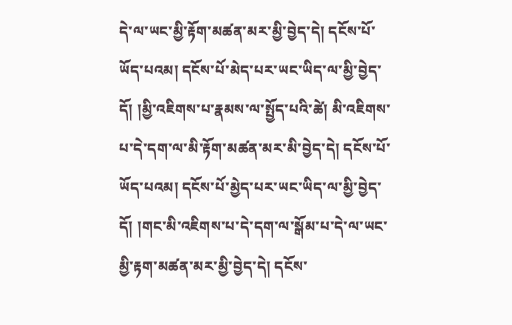དེ་ལ་ཡང་མྱི་རྟོག་མཚན་མར་མྱི་བྱེད་དེ། དངོས་པོ་ཡོད་པའམ། དངོས་པོ་མེད་པར་ཡང་ཡིད་ལ་མྱི་བྱེད་དོ། །མྱི་འཇིགས་པ་རྣམས་ལ་སྤྱོད་པའི་ཚེ། མི་འཇིགས་པ་དེ་དག་ལ་མི་རྟོག་མཚན་མར་མི་བྱེད་དེ། དངོས་པོ་ཡོད་པའམ། དངོས་པོ་མྱེད་པར་ཡང་ཡིད་ལ་མྱི་བྱེད་དོ། །གང་མི་འཇིགས་པ་དེ་དག་ལ་སྒོམ་པ་དེ་ལ་ཡང་མྱི་རྟག་མཚན་མར་མྱི་བྱེད་དེ། དངོས་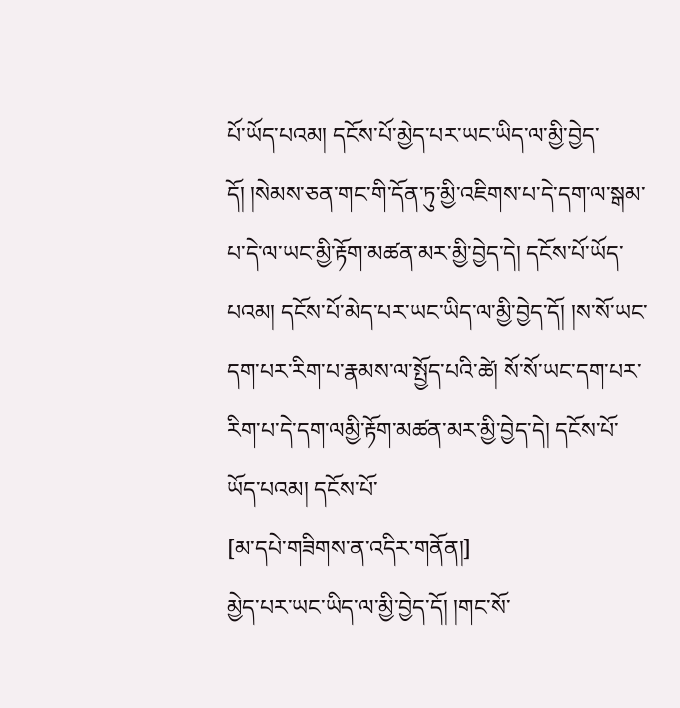པོ་ཡོད་པའམ། དངོས་པོ་མྱེད་པར་ཡང་ཡིད་ལ་མྱི་བྱེད་དོ། །སེམས་ཅན་གང་གི་དོན་ཏུ་མྱི་འཇིགས་པ་དེ་དག་ལ་སྒམ་པ་དེ་ལ་ཡང་མྱི་རྟོག་མཚན་མར་མྱི་བྱེད་དེ། དངོས་པོ་ཡོད་པའམ། དངོས་པོ་མེད་པར་ཡང་ཡིད་ལ་མྱི་བྱེད་དོ། །ས་སོ་ཡང་དག་པར་རིག་པ་རྣམས་ལ་སྤྱོད་པའི་ཚེ། སོ་སོ་ཡང་དག་པར་རིག་པ་དེ་དག་ལམྱི་རྟོག་མཚན་མར་མྱི་བྱེད་དེ། དངོས་པོ་ཡོད་པའམ། དངོས་པོ་
[མ་དཔེ་གཟིགས་ན་འདིར་གནོན།]
མྱེད་པར་ཡང་ཡིད་ལ་མྱི་བྱེད་དོ། །གང་སོ་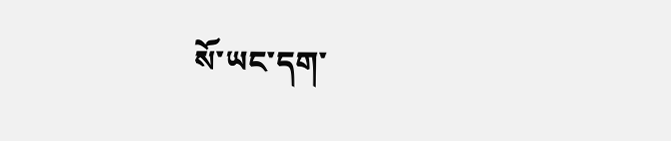སོ་ཡང་དག་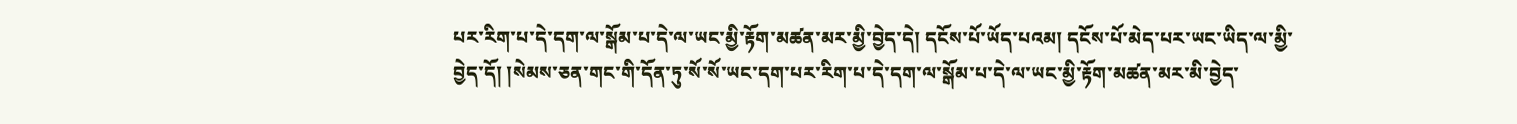པར་རིག་པ་དེ་དག་ལ་སྒོམ་པ་དེ་ལ་ཡང་མྱི་རྟོག་མཚན་མར་མྱི་བྱེད་དེ། དངོས་པོ་ཡོད་པའམ། དངོས་པོ་མེད་པར་ཡང་ཡིད་ལ་མྱི་བྱེད་དོ། །སེམས་ཅན་གང་གི་དོན་ཏུ་སོ་སོ་ཡང་དག་པར་རིག་པ་དེ་དག་ལ་སྒོམ་པ་དེ་ལ་ཡང་མྱི་རྟོག་མཚན་མར་མི་བྱེད་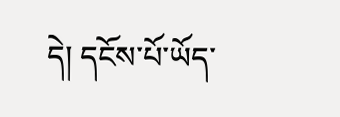དེ། དངོས་པོ་ཡོད་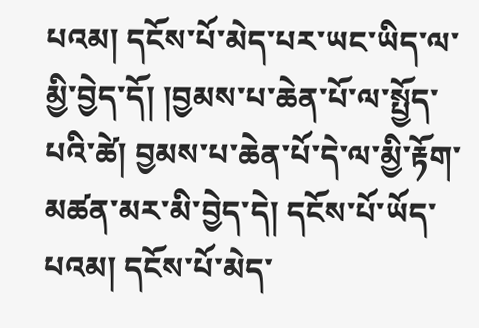པའམ། དངོས་པོ་མེད་པར་ཡང་ཡིད་ལ་མྱི་བྱེད་དོ། །བྱམས་པ་ཆེན་པོ་ལ་སྤྱོད་པའི་ཚེ། བྱམས་པ་ཆེན་པོ་དེ་ལ་མྱི་རྟོག་མཚན་མར་མི་བྱེད་དེ། དངོས་པོ་ཡོད་པའམ། དངོས་པོ་མེད་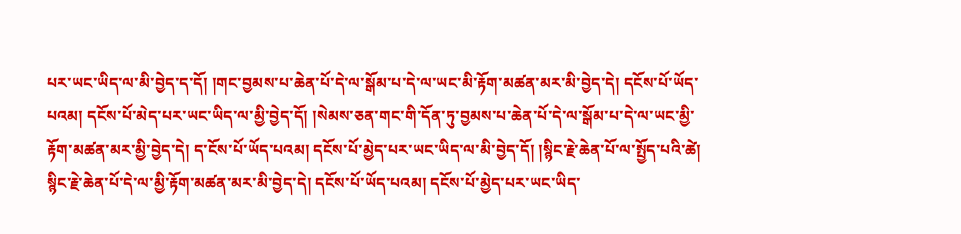པར་ཡང་ཡིད་ལ་མི་བྱེད་ད་དོ། །གང་བྱམས་པ་ཆེན་པོ་དེ་ལ་སྒོམ་པ་དེ་ལ་ཡང་མི་རྟོག་མཚན་མར་མི་བྱེད་དེ། དངོས་པོ་ཡོད་པའམ། དངོས་པོ་མེད་པར་ཡང་ཡིད་ལ་མྱི་བྱེད་དོ། །སེམས་ཅན་གང་གི་དོན་ཏུ་བྱམས་པ་ཆེན་པོ་དེ་ལ་སྒོམ་པ་དེ་ལ་ཡང་མྱི་རྟོག་མཚན་མར་མྱི་བྱེད་དེ། ད་ངོས་པོ་ཡོད་པའམ། དངོས་པོ་མྱེད་པར་ཡང་ཡིད་ལ་མི་བྱེད་དོ། །སྙིང་རྗེ་ཆེན་པོ་ལ་སྤྱོད་པའི་ཚེ། སྙིང་རྗེ་ཆེན་པོ་དེ་ལ་མྱི་རྟོག་མཚན་མར་མི་བྱེད་དེ། དངོས་པོ་ཡོད་པའམ། དངོས་པོ་མྱེད་པར་ཡང་ཡིད་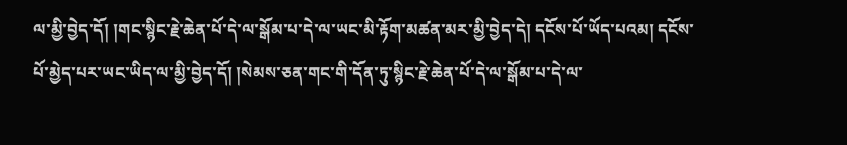ལ་མྱི་བྱེད་དོ། །གང་སྙིང་རྗེ་ཆེན་པོ་དེ་ལ་སྒོམ་པ་དེ་ལ་ཡང་མི་རྟོག་མཚན་མར་མྱི་བྱེད་དེ། དངོས་པོ་ཡོད་པའམ། དངོས་པོ་མྱེད་པར་ཡང་ཡིད་ལ་མྱི་བྱེད་དོ། །སེམས་ཅན་གང་གི་དོན་ཏུ་སྙིང་རྗེ་ཆེན་པོ་དེ་ལ་སྒོམ་པ་དེ་ལ་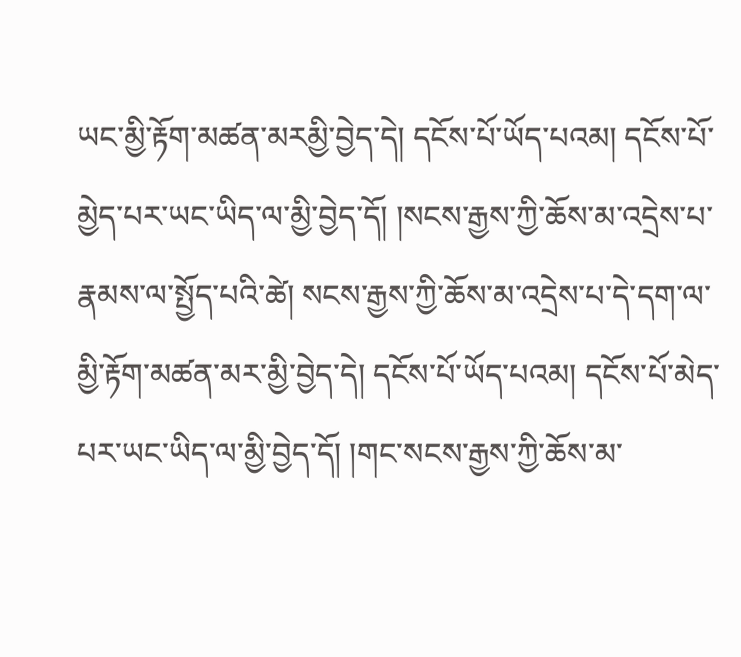ཡང་མྱི་རྟོག་མཚན་མརམྱི་བྱེད་དེ། དངོས་པོ་ཡོད་པའམ། དངོས་པོ་མྱེད་པར་ཡང་ཡིད་ལ་མྱི་བྱེད་དོ། །སངས་རྒྱས་ཀྱི་ཆོས་མ་འདྲེས་པ་རྣམས་ལ་སྤྱོད་པའི་ཚེ། སངས་རྒྱས་ཀྱི་ཆོས་མ་འདྲེས་པ་དེ་དག་ལ་མྱི་རྟོག་མཚན་མར་མྱི་བྱེད་དེ། དངོས་པོ་ཡོད་པའམ། དངོས་པོ་མེད་པར་ཡང་ཡིད་ལ་མྱི་བྱེད་དོ། །གང་སངས་རྒྱས་ཀྱི་ཆོས་མ་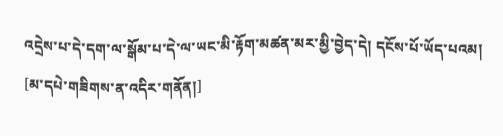འདྲེས་པ་དེ་དག་ལ་སྒོམ་པ་དེ་ལ་ཡང་མི་རྟོག་མཚན་མར་མྱི་བྱེད་དེ། དངོས་པོ་ཡོད་པའམ།
[མ་དཔེ་གཟིགས་ན་འདིར་གནོན།]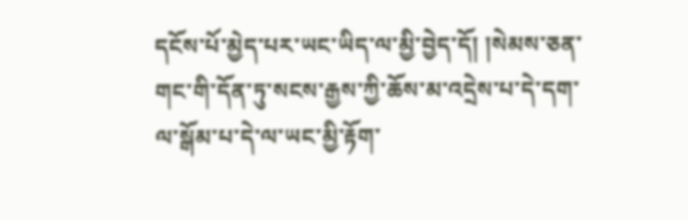དངོས་པོ་མྱེད་པར་ཡང་ཡིད་ལ་མྱི་བྱེད་དོ། །སེམས་ཅན་གང་གི་དོན་ཏུ་སངས་རྒྱས་ཀྱི་ཆོས་མ་འདྲེས་པ་དེ་དག་ལ་སྒོམ་པ་དེ་ལ་ཡང་མྱི་རྟོག་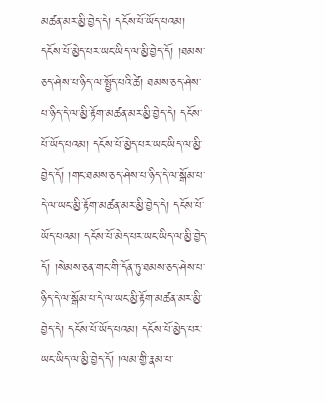མཚན་མར་མྱི་བྱེད་དེ། དངོས་པོ་ཡོད་པའམ། དངོས་པོ་མྱེད་པར་ཡང་ཡིད་ལ་མྱི་བྱེད་དོ། །ཐམས་ཅད་ཤེས་པ་ཉིད་ལ་སྤྱོད་པའི་ཚེ། ཐམས་ཅད་ཤེས་པ་ཉིད་དེ་ལ་མྱི་རྟོག་མཚན་མར་མྱི་བྱེད་དེ། དངོས་པོ་ཡོད་པའམ། དངོས་པོ་མྱེད་པར་ཡང་ཡིད་ལ་མྱི་བྱེད་དོ། །གང་ཐམས་ཅད་ཤེས་པ་ཉིད་དེ་ལ་སྒོམ་པ་དེ་ལ་ཡང་མྱི་རྟོག་མཚན་མར་མྱི་བྱེད་དེ། དངོས་པོ་ཡོད་པའམ། དངོས་པོ་མེད་པར་ཡང་ཡིད་ལ་མྱི་བྱེད་དོ། །སེམས་ཅན་གང་གི་དོན་ཏུ་ཐམས་ཅད་ཤེས་པ་ཉིད་དེ་ལ་སྒོམ་པ་དེ་ལ་ཡང་མྱི་རྟོག་མཚན་མར་མྱི་བྱེད་དེ། དངོས་པོ་ཡོད་པའམ། དངོས་པོ་མྱེད་པར་ཡང་ཡིད་ལ་མྱི་བྱེད་དོ། །ལམ་གྱི་རྣམ་པ་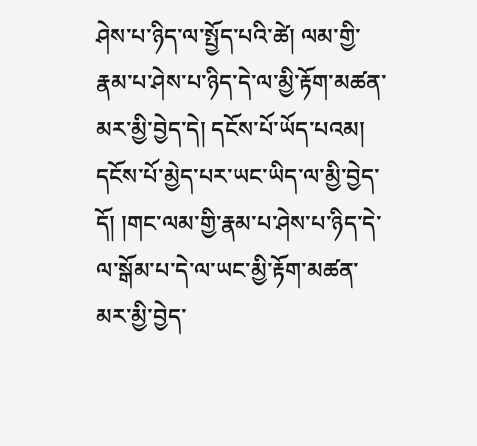ཤེས་པ་ཉིད་ལ་སྤྱོད་པའི་ཚེ། ལམ་གྱི་རྣམ་པ་ཤེས་པ་ཉིད་དེ་ལ་མྱི་རྟོག་མཚན་མར་མྱི་བྱེད་དེ། དངོས་པོ་ཡོད་པའམ། དངོས་པོ་མྱེད་པར་ཡང་ཡིད་ལ་མྱི་བྱེད་དོ། །གང་ལམ་གྱི་རྣམ་པ་ཤེས་པ་ཉིད་དེ་ལ་སྒོམ་པ་དེ་ལ་ཡང་མྱི་རྟོག་མཚན་མར་མྱི་བྱེད་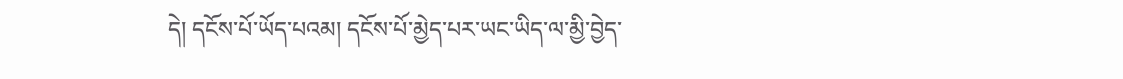དེ། དངོས་པོ་ཡོད་པའམ། དངོས་པོ་མྱེད་པར་ཡང་ཡིད་ལ་མྱི་བྱེད་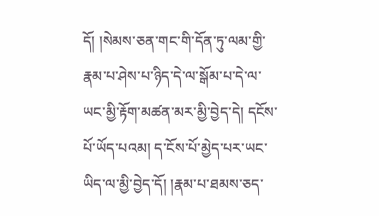དོ། །སེམས་ཅན་གང་གི་དོན་ཏུ་ལམ་གྱི་རྣམ་པ་ཤེས་པ་ཉིད་དེ་ལ་སྒོམ་པ་དེ་ལ་ཡང་མྱི་རྟོག་མཚན་མར་མྱི་བྱེད་དེ། དངོས་པོ་ཡོད་པའམ། ད་ངོས་པོ་མྱེད་པར་ཡང་ཡིད་ལ་མྱི་བྱེད་དོ། །རྣམ་པ་ཐམས་ཅད་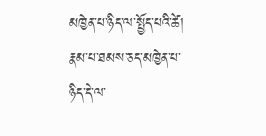མཁྱེན་པ་ཉིད་ལ་སྤྱོད་པའི་ཚེ། རྣམ་པ་ཐམས་ཅད་མཁྱེན་པ་ཉིད་དེ་ལ་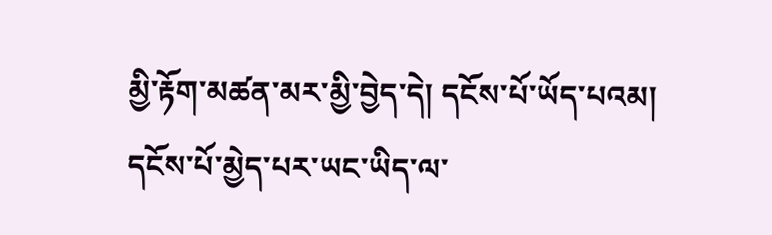མྱི་རྟོག་མཚན་མར་མྱི་བྱེད་དེ། དངོས་པོ་ཡོད་པའམ། དངོས་པོ་མྱེད་པར་ཡང་ཡིད་ལ་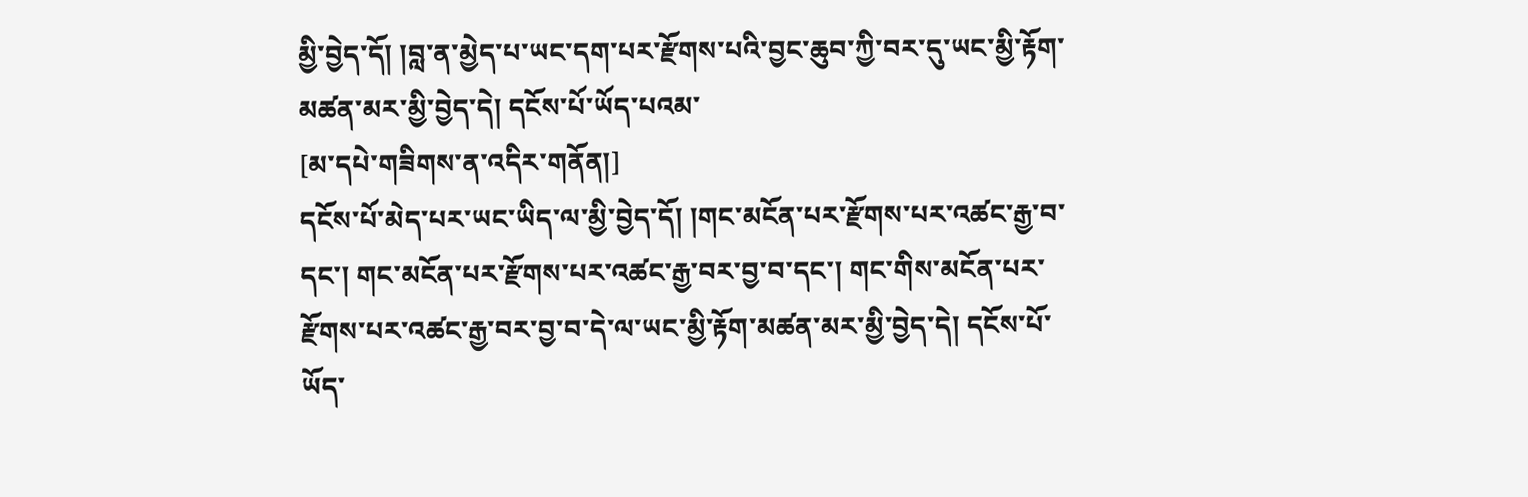མྱི་བྱེད་དོ། །བླ་ན་མྱེད་པ་ཡང་དག་པར་རྫོགས་པའི་བྱང་ཆུབ་ཀྱི་བར་དུ་ཡང་མྱི་རྟོག་མཚན་མར་མྱི་བྱེད་དེ། དངོས་པོ་ཡོད་པའམ་
[མ་དཔེ་གཟིགས་ན་འདིར་གནོན།]
དངོས་པོ་མེད་པར་ཡང་ཡིད་ལ་མྱི་བྱེད་དོ། །གང་མངོན་པར་རྫོགས་པར་འཚང་རྒྱ་བ་དང་། གང་མངོན་པར་རྫོགས་པར་འཚང་རྒྱ་བར་བྱ་བ་དང་། གང་གིས་མངོན་པར་རྫོགས་པར་འཚང་རྒྱ་བར་བྱ་བ་དེ་ལ་ཡང་མྱི་རྟོག་མཚན་མར་མྱི་བྱེད་དེ། དངོས་པོ་ཡོད་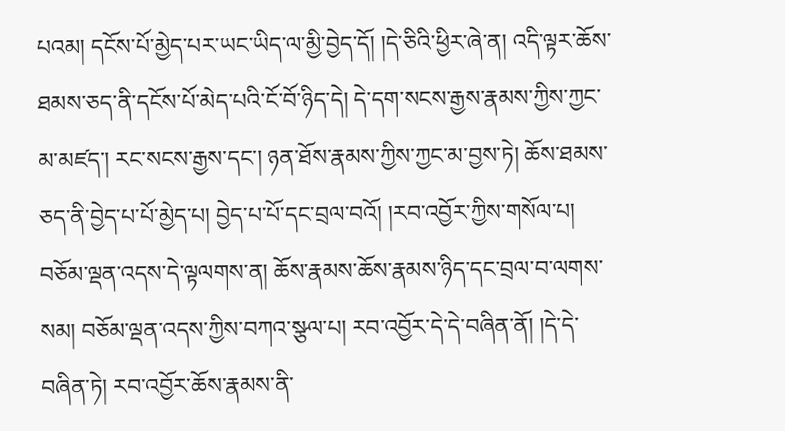པའམ། དངོས་པོ་མྱེད་པར་ཡང་ཡིད་ལ་མྱི་བྱེད་དོ། །དེ་ཅིའི་ཕྱིར་ཞེ་ན། འདི་ལྟར་ཆོས་ཐམས་ཅད་ནི་དངོས་པོ་མེད་པའི་ངོ་བོ་ཉིད་དེ། དེ་དག་སངས་རྒྱས་རྣམས་ཀྱིས་ཀྱང་མ་མཛད་། རང་སངས་རྒྱས་དང་། ཉན་ཐོས་རྣམས་ཀྱིས་ཀྱང་མ་བྱས་ཏེ། ཆོས་ཐམས་ཅད་ནི་བྱེད་པ་པོ་མྱེད་པ། བྱེད་པ་པོ་དང་བྲལ་བའོ། །རབ་འབྱོར་ཀྱིས་གསོལ་པ། བཅོམ་ལྡན་འདས་དེ་ལྟལགས་ན། ཆོས་རྣམས་ཆོས་རྣམས་ཉིད་དང་བྲལ་བ་ལགས་སམ། བཅོམ་ལྡན་འདས་ཀྱིས་བཀའ་སྩལ་པ། རབ་འབྱོར་དེ་དེ་བཞིན་ནོ། །དེ་དེ་བཞིན་ཏེ། རབ་འབྱོར་ཆོས་རྣམས་ནི་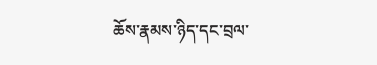ཆོས་རྣམས་ཉིད་དང་བྲལ་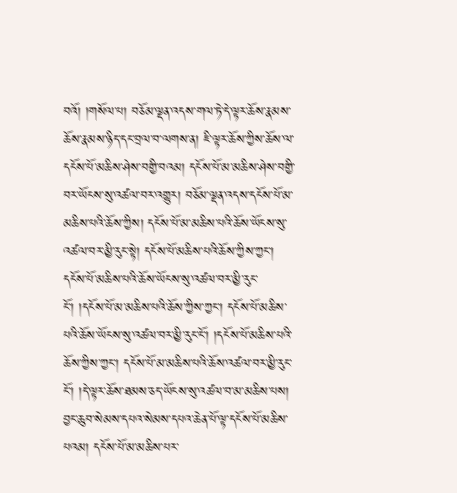བའོ། །གསོལ་པ། བཅོམ་ལྡན་འདས་གལ་ཏེ་དེ་ལྟར་ཆོས་རྣམས་ཆོས་རྣམས་ཉིད་དང་བྲལ་བ་ལགས་ན། ཇི་ལྟར་ཆོས་ཀྱིས་ཆོས་ལ་དངོས་པོ་མཆིས་ཤེས་བགྱི་བའམ། དངོས་པོ་མ་མཆིས་ཤེས་བགྱི་བར་ཡོངས་སུ་འཚལ་བར་འགྱུར། བཅོམ་ལྡན་འདས་དངོས་པོ་མ་མཆིས་པའི་ཆོས་ཀྱིས། དངོས་པོ་མ་མཆིས་པའི་ཆོས་ཡོངས་སུ་འཚལ་བར་མྱི་རུང་སྟེ། དངོས་པོ་མཆིས་པའི་ཆོས་ཀྱིས་ཀྱང་། དངོས་པོ་མཆིས་པའི་ཆོས་ཡོངས་སུ་འཚལ་བར་མྱི་རུང་ངོ་། །དངོས་པོ་མ་མཆིས་པའི་ཆོས་ཀྱིས་ཀྱང་། དངོས་པོ་མཆིས་པའི་ཆོས་ཡོངས་སུ་འཚལ་བར་མྱི་རུང་ངོ་། །དངོས་པོ་མཆིས་པའི་ཆོས་ཀྱིས་ཀྱང་། དངོས་པོ་མ་མཆིས་པའི་ཆོས་འཚལ་བར་མྱི་རུང་ངོ་། །དེ་ལྟར་ཆོས་ཐམས་ཅད་ཡོངས་སུ་འཚལ་བ་མ་མཆིས་པས། བྱང་ཆུབ་སེམས་དཔའ་སེམས་དཔའ་ཆེན་པོ་ལྟ་དངོས་པོ་མཆིས་པའམ། དངོས་པོ་མ་མཆིས་པར་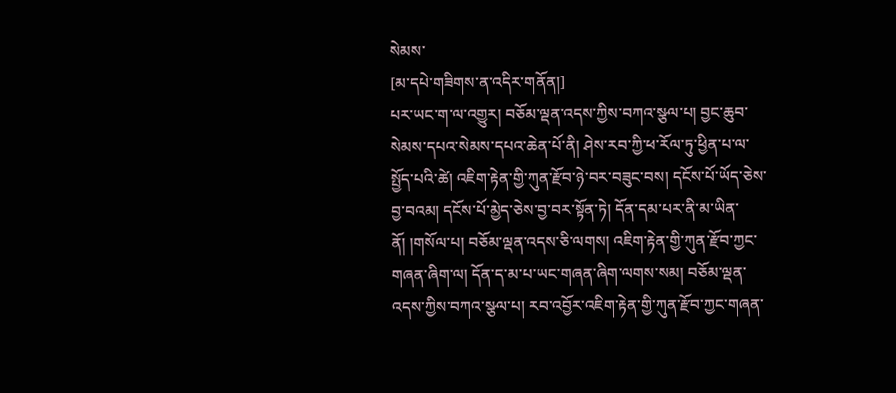སེམས་
[མ་དཔེ་གཟིགས་ན་འདིར་གནོན།]
པར་ཡང་ག་ལ་འགྱུར། བཅོམ་ལྡན་འདས་ཀྱིས་བཀའ་སྩལ་པ། བྱང་ཆུབ་སེམས་དཔའ་སེམས་དཔའ་ཆེན་པོ་ནི། ཤེས་རབ་ཀྱི་ཕ་རོལ་ཏུ་ཕྱིན་པ་ལ་སྤྱོད་པའི་ཚེ། འཇིག་རྟེན་གྱི་ཀུན་རྫོབ་ཉེ་བར་བཟུང་བས། དངོས་པོ་ཡོད་ཅེས་བྱ་བའམ། དངོས་པོ་མྱེད་ཅེས་བྱ་བར་སྟོན་ཏེ། དོན་དམ་པར་ནི་མ་ཡིན་ནོ། །གསོལ་པ། བཅོམ་ལྡན་འདས་ཅི་ལགས། འཇིག་རྟེན་གྱི་ཀུན་རྫོབ་ཀྱང་གཞན་ཞིག་ལ། དོན་ད་མ་པ་ཡང་གཞན་ཞིག་ལགས་སམ། བཅོམ་ལྡན་འདས་ཀྱིས་བཀའ་སྩལ་པ། རབ་འབྱོར་འཇིག་རྟེན་གྱི་ཀུན་རྫོབ་ཀྱང་གཞན་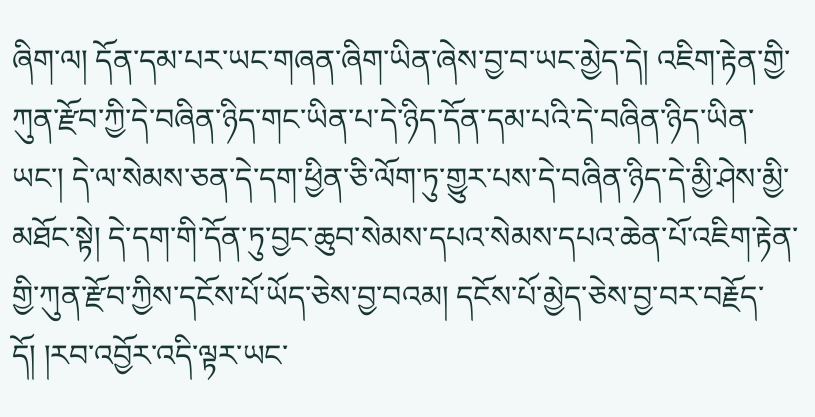ཞིག་ལ། དོན་དམ་པར་ཡང་གཞན་ཞིག་ཡིན་ཞེས་བྱ་བ་ཡང་མྱེད་དེ། འཇིག་རྟེན་གྱི་ཀུན་རྫོབ་ཀྱི་དེ་བཞིན་ཉིད་གང་ཡིན་པ་དེ་ཉིད་དོན་དམ་པའི་དེ་བཞིན་ཉིད་ཡིན་ཡང་། དེ་ལ་སེམས་ཅན་དེ་དག་ཕྱིན་ཅི་ལོག་ཏུ་གྱུར་པས་དེ་བཞིན་ཉིད་དེ་མྱི་ཤེས་མྱི་མཐོང་སྟེ། དེ་དག་གི་དོན་ཏུ་བྱང་ཆུབ་སེམས་དཔའ་སེམས་དཔའ་ཆེན་པོ་འཇིག་རྟེན་གྱི་ཀུན་རྫོབ་ཀྱིས་དངོས་པོ་ཡོད་ཅེས་བྱ་བའམ། དངོས་པོ་མྱེད་ཅེས་བྱ་བར་བརྗོད་དོ། །རབ་འབྱོར་འདི་ལྟར་ཡང་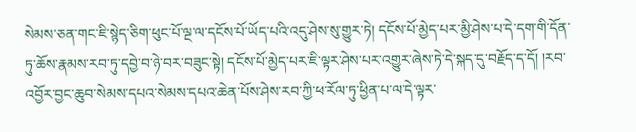སེམས་ཅན་གང་ཇི་སྙེད་ཅིག་ཕུང་པོ་ལྔ་ལ་དངོས་པོ་ཡོད་པའི་འདུ་ཤེས་སུ་གྱུར་ཏེ། དངོས་པོ་མྱེད་པར་མྱི་ཤེས་པ་དེ་དག་གི་དོན་ཏུ་ཆོས་རྣམས་རབ་ཏུ་དབྱེ་བ་ཉེ་བར་བཟུང་སྟེ། དངོས་པོ་མྱེད་པར་ཇི་ལྟར་ཤེས་པར་འགྱུར་ཞེས་ཏེ་དེ་སྐད་དུ་བརྗོད་ད་དོ། །རབ་འབྱོར་བྱང་ཆུབ་སེམས་དཔའ་སེམས་དཔའ་ཆེན་པོས་ཤེས་རབ་ཀྱི་ཕ་རོལ་ཏུ་ཕྱིན་པ་ལ་དེ་ལྟར་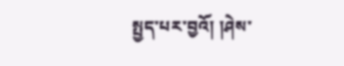སྤྱད་པར་བྱའོ། །ཤེས་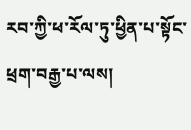རབ་ཀྱི་ཕ་རོལ་ཏུ་ཕྱིན་པ་སྟོང་ཕྲག་བརྒྱ་པ་ལས།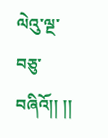ལེའུ་ལྔ་བཅུ་བཞིའོ།། །།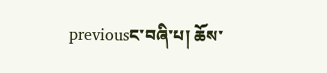previousང་བཞི་པ། ཆོས་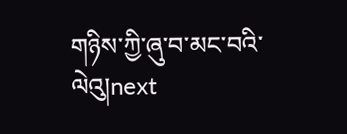གཉིས་ཀྱི་ཞུ་བ་མང་བའི་ལེའུ།next